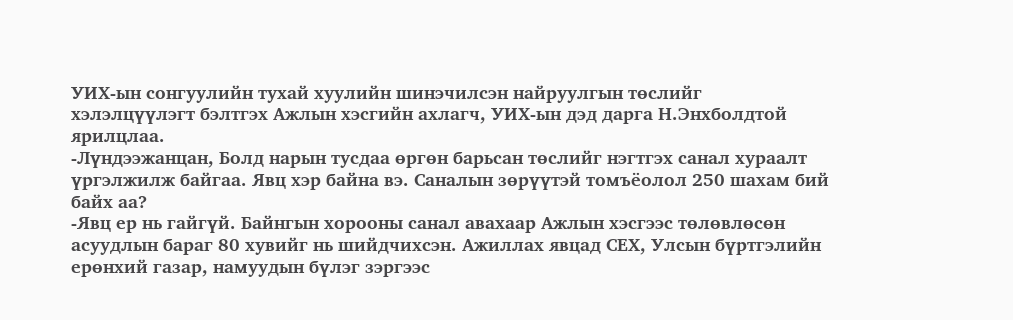УИХ-ын сонгуулийн тухай хуулийн шинэчилсэн найруулгын төслийг хэлэлцүүлэгт бэлтгэх Ажлын хэсгийн ахлагч, УИХ-ын дэд дарга Н.Энхболдтой ярилцлаа.
-Лүндээжанцан, Болд нарын тусдаа өргөн барьсан төслийг нэгтгэх санал хураалт үргэлжилж байгаа. Явц хэр байна вэ. Саналын зөрүүтэй томъёолол 250 шахам бий байх аа?
-Явц ер нь гайгүй. Байнгын хорооны санал авахаар Ажлын хэсгээс төлөвлөсөн асуудлын бараг 80 хувийг нь шийдчихсэн. Ажиллах явцад СЕХ, Улсын бүртгэлийн ерөнхий газар, намуудын бүлэг зэргээс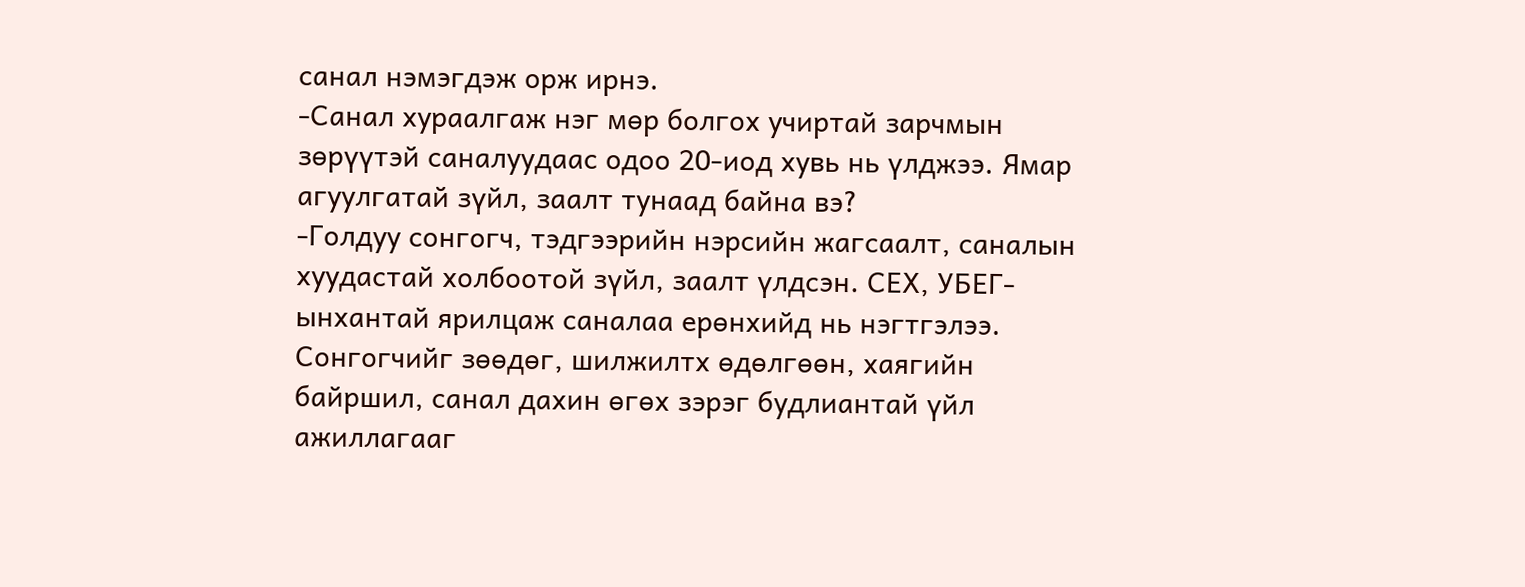санал нэмэгдэж орж ирнэ.
-Санал хураалгаж нэг мөр болгох учиртай зарчмын зөрүүтэй саналуудаас одоо 20-иод хувь нь үлджээ. Ямар агуулгатай зүйл, заалт тунаад байна вэ?
-Голдуу сонгогч, тэдгээрийн нэрсийн жагсаалт, саналын хуудастай холбоотой зүйл, заалт үлдсэн. СЕХ, УБЕГ-ынхантай ярилцаж саналаа ерөнхийд нь нэгтгэлээ. Сонгогчийг зөөдөг, шилжилтх өдөлгөөн, хаягийн байршил, санал дахин өгөх зэрэг будлиантай үйл ажиллагааг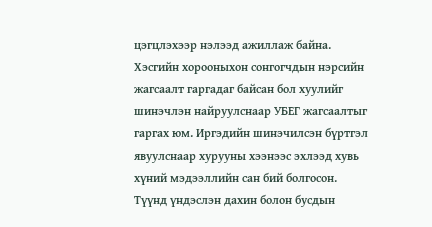цэгцлэхээр нэлээд ажиллаж байна. Хэсгийн хорооныхон сонгогчдын нэрсийн жагсаалт гаргадаг байсан бол хуулийг шинэчлэн найруулснаар УБЕГ жагсаалтыг гаргах юм. Иргэдийн шинэчилсэн бүртгэл явуулснаар хурууны хээнээс эхлээд хувь хүний мэдээллийн сан бий болгосон. Түүнд үндэслэн дахин болон бусдын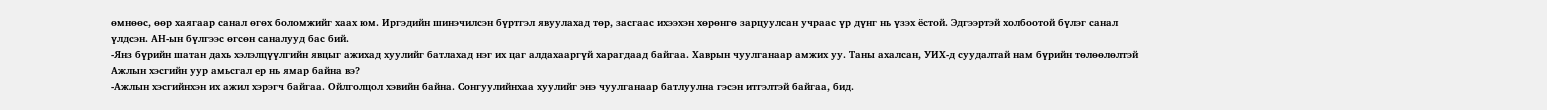өмнөөс, өөр хаягаар санал өгөх боломжийг хаах юм. Иргэдийн шинэчилсэн бүртгэл явуулахад төр, засгаас ихээхэн хөрөнгө зарцуулсан учраас үр дүнг нь үзэх ёстой. Эдгээртэй холбоотой бүлэг санал үлдсэн. АН-ын бүлгээс өгсөн саналууд бас бий.
-Янз бүрийн шатан дахь хэлэлцүүлгийн явцыг ажихад хуулийг батлахад нэг их цаг алдахааргүй харагдаад байгаа. Хаврын чуулганаар амжих уу. Таны ахалсан, УИХ-д суудалтай нам бүрийн төлөөлөлтэй Ажлын хэсгийн уур амьсгал ер нь ямар байна вэ?
-Ажлын хэсгийнхэн их ажил хэрэгч байгаа. Ойлголцол хэвийн байна. Сонгуулийнхаа хуулийг энэ чуулганаар батлуулна гэсэн итгэлтэй байгаа, бид.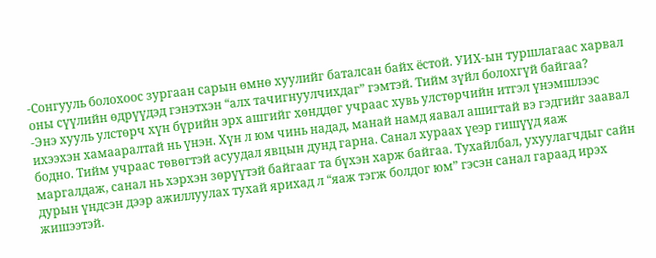-Сонгууль болохоос зургаан сарын өмнө хуулийг баталсан байх ёстой. УИХ-ын туршлагаас харвал оны сүүлийн өдрүүдэд гэнэтхэн “алх тачигнуулчихдаг” гэмтэй. Тийм зүйл болохгүй байгаа?
-Энэ хууль улстөрч хүн бүрийн эрх ашгийг хөнддөг учраас хувь улстөрчийн итгэл үнэмшлээс ихээхэн хамааралтай нь үнэн. Хүн л юм чинь надад, манай намд яавал ашигтай вэ гэдгийг заавал бодно. Тийм учраас төвөгтэй асуудал явцын дунд гарна. Санал хураах үеэр гишүүд яаж маргалдаж, санал нь хэрхэн зөрүүтэй байгааг та бүхэн харж байгаа. Тухайлбал, ухуулагчдыг сайн дурын үндсэн дээр ажиллуулах тухай ярихад л “яаж тэгж болдог юм” гэсэн санал гараад ирэх жишээтэй.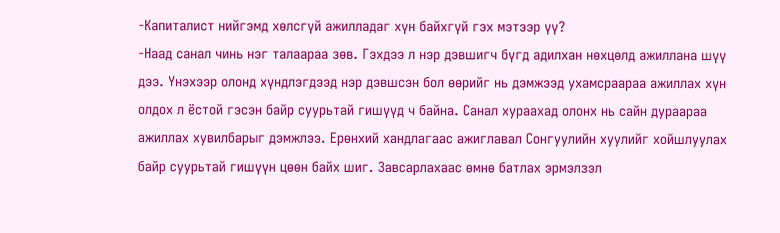-Капиталист нийгэмд хөлсгүй ажилладаг хүн байхгүй гэх мэтээр үү?
-Наад санал чинь нэг талаараа зөв. Гэхдээ л нэр дэвшигч бүгд адилхан нөхцөлд ажиллана шүү дээ. Үнэхээр олонд хүндлэгдээд нэр дэвшсэн бол өөрийг нь дэмжээд ухамсраараа ажиллах хүн олдох л ёстой гэсэн байр суурьтай гишүүд ч байна. Санал хураахад олонх нь сайн дураараа ажиллах хувилбарыг дэмжлээ. Ерөнхий хандлагаас ажиглавал Сонгуулийн хуулийг хойшлуулах байр суурьтай гишүүн цөөн байх шиг. Завсарлахаас өмнө батлах эрмэлзэл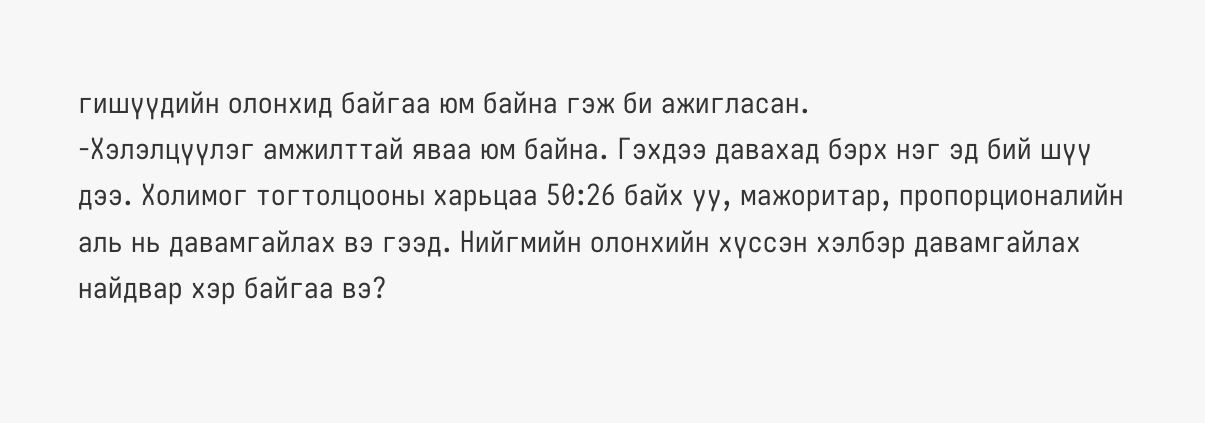гишүүдийн олонхид байгаа юм байна гэж би ажигласан.
-Хэлэлцүүлэг амжилттай яваа юм байна. Гэхдээ давахад бэрх нэг эд бий шүү дээ. Холимог тогтолцооны харьцаа 50:26 байх уу, мажоритар, пропорционалийн аль нь давамгайлах вэ гээд. Нийгмийн олонхийн хүссэн хэлбэр давамгайлах найдвар хэр байгаа вэ?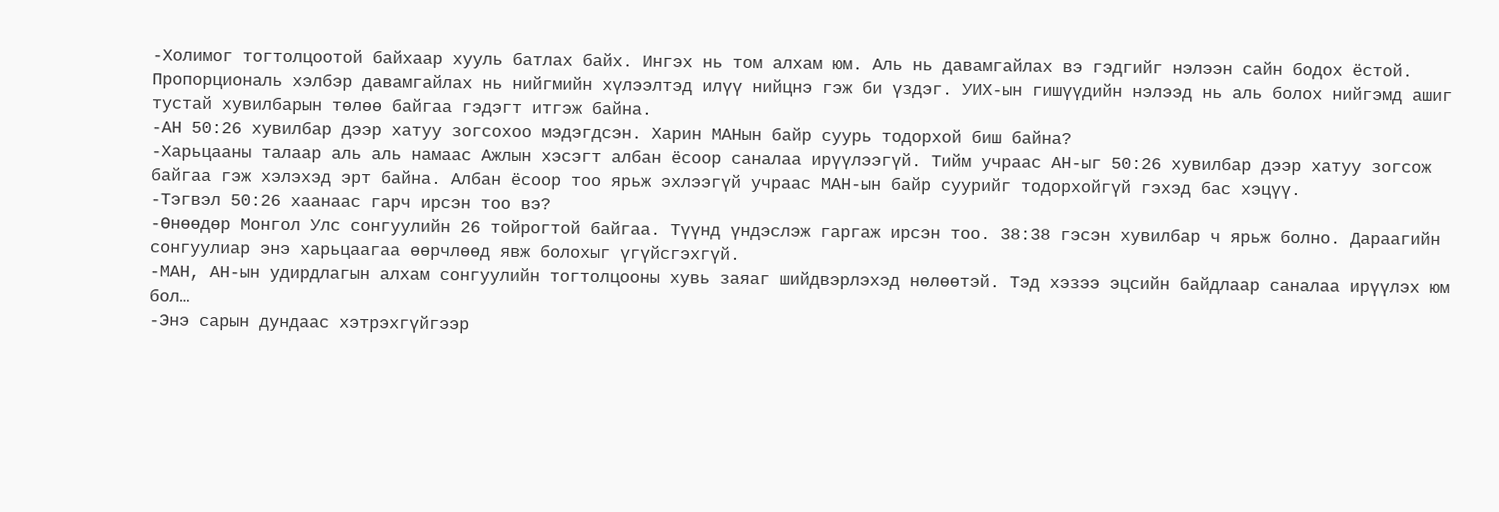-Холимог тогтолцоотой байхаар хууль батлах байх. Ингэх нь том алхам юм. Аль нь давамгайлах вэ гэдгийг нэлээн сайн бодох ёстой. Пропорциональ хэлбэр давамгайлах нь нийгмийн хүлээлтэд илүү нийцнэ гэж би үздэг. УИХ-ын гишүүдийн нэлээд нь аль болох нийгэмд ашиг тустай хувилбарын төлөө байгаа гэдэгт итгэж байна.
-АН 50:26 хувилбар дээр хатуу зогсохоо мэдэгдсэн. Харин МАНын байр суурь тодорхой биш байна?
-Харьцааны талаар аль аль намаас Ажлын хэсэгт албан ёсоор саналаа ирүүлээгүй. Тийм учраас АН-ыг 50:26 хувилбар дээр хатуу зогсож байгаа гэж хэлэхэд эрт байна. Албан ёсоор тоо ярьж эхлээгүй учраас МАН-ын байр суурийг тодорхойгүй гэхэд бас хэцүү.
-Тэгвэл 50:26 хаанаас гарч ирсэн тоо вэ?
-Өнөөдөр Монгол Улс сонгуулийн 26 тойрогтой байгаа. Түүнд үндэслэж гаргаж ирсэн тоо. 38:38 гэсэн хувилбар ч ярьж болно. Дараагийн сонгуулиар энэ харьцаагаа өөрчлөөд явж болохыг үгүйсгэхгүй.
-МАН, АН-ын удирдлагын алхам сонгуулийн тогтолцооны хувь заяаг шийдвэрлэхэд нөлөөтэй. Тэд хэзээ эцсийн байдлаар саналаа ирүүлэх юм бол…
-Энэ сарын дундаас хэтрэхгүйгээр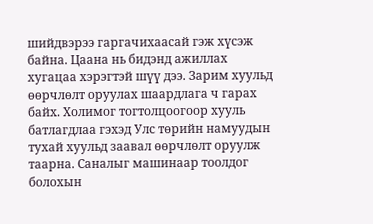шийдвэрээ гаргачихаасай гэж хүсэж байна. Цаана нь бидэнд ажиллах хугацаа хэрэгтэй шүү дээ. Зарим хуульд өөрчлөлт оруулах шаардлага ч гарах байх. Холимог тогтолцоогоор хууль батлагдлаа гэхэд Улс төрийн намуудын тухай хуульд заавал өөрчлөлт оруулж таарна. Саналыг машинаар тоолдог болохын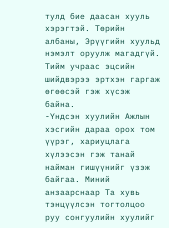тулд бие даасан хууль хэрэгтэй. Төрийн албаны, Эрүүгийн хуульд нэмэлт оруулж магадгүй. Тийм учраас эцсийн шийдвэрээ эртхэн гаргаж өгөөсэй гэж хүсэж байна.
-Үндсэн хуулийн Ажлын хэсгийн дараа орох том үүрэг, хариуцлага хүлээсэн гэж танай найман гишүүнийг үзэж байгаа. Миний анзаарснаар Та хувь тэнцүүлсэн тогтолцоо руу сонгуулийн хуулийг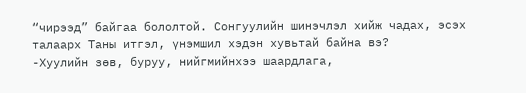“чирээд” байгаа бололтой. Сонгуулийн шинэчлэл хийж чадах, эсэх талаарх Таны итгэл, үнэмшил хэдэн хувьтай байна вэ?
-Хуулийн зөв, буруу, нийгмийнхээ шаардлага,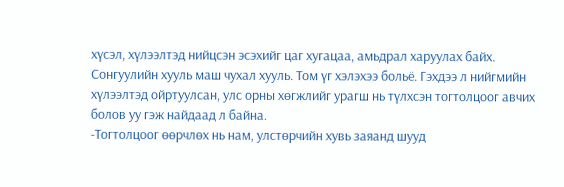хүсэл, хүлээлтэд нийцсэн эсэхийг цаг хугацаа, амьдрал харуулах байх. Сонгуулийн хууль маш чухал хууль. Том үг хэлэхээ больё. Гэхдээ л нийгмийн хүлээлтэд ойртуулсан, улс орны хөгжлийг урагш нь түлхсэн тогтолцоог авчих болов уу гэж найдаад л байна.
-Тогтолцоог өөрчлөх нь нам, улстөрчийн хувь заяанд шууд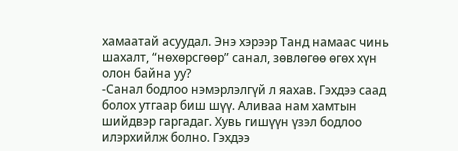хамаатай асуудал. Энэ хэрээр Танд намаас чинь шахалт, “нөхөрсгөөр” санал, зөвлөгөө өгөх хүн олон байна уу?
-Санал бодлоо нэмэрлэлгүй л яахав. Гэхдээ саад болох утгаар биш шүү. Аливаа нам хамтын шийдвэр гаргадаг. Хувь гишүүн үзэл бодлоо илэрхийлж болно. Гэхдээ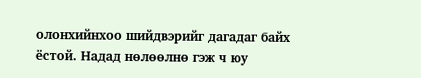олонхийнхоо шийдвэрийг дагадаг байх ёстой. Надад нөлөөлнө гэж ч юу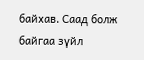байхав. Саад болж байгаа зүйл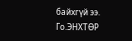байхгүй ээ.
Го.ЭНХТӨР